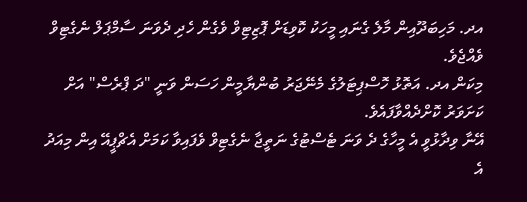އދ. މަހިބަދޫއިން މާލެ ގެނައި މީހަކު ކޮވިޑަށް ޕޮޒިޓިވް ވެގެން ހެދި ދެވަނަ ސާމްޕަލް ނެގެޓިވް ވެއްޖެވެ.
މިކަން އދ. އަތޮޅު ހޮސްޕިޓަލުގެ މެނޭޖަރު ބުންޔާމީން ހަސަން ވަނީ "ދަ ޕްރެސް" އަށް ކަށަވަރު ކޮށްދެއްވާފައެވެ.
އޭނާ ވިދާޅުވީ އެ މީހާގެ ދެ ވަނަ ޓެސްޓުގެ ނަތީޖާ ނެގެޓިވް ވެފައިވާ ކަމަށް އެޗްޕީއޭ އިން މިއަދު އެ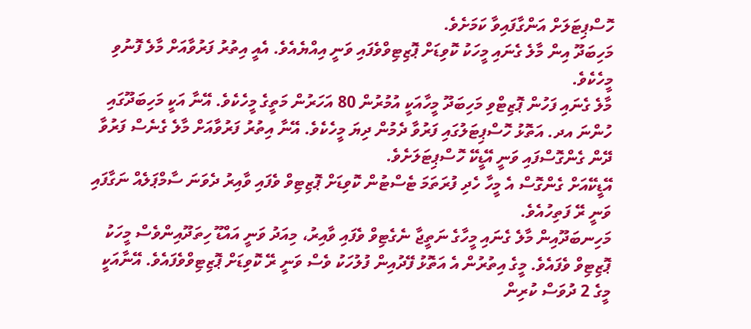ހޮސްޕިޓަލަށް އަންގާފައިވާ ކަމަށެވެ.
މަހިބަދޫ އިން މާލެ ގެނައި މީހަކު ކޮވިޑަށް ޕޮޒިޓިވްވެފައި ވަނީ އިއްޔެއެވެ. އެއީ އިތުރު ފަރުވާއަށް މާލެ ފޮނުވި މީހެކެވެ.
މާލެ ގެނައި ފަހުން ޕޮޒިޓްވި މަހިބަދޫ މީހާއަކީ އުމުރުން 80 އަހަރުން މަތީގެ މީހެކެވެ. އޭނާ އަކީ މަހިބަދޫގައި ހުންނަ އދ. އަތޮޅު ހޮސްޕިޓަލުގައި ފަރުވާ ދެމުން ދިޔަ މީހެކެވެ. އޭނާ އިތުރު ފަރުވާއަށް މާލެ ގެނެސް ފަރުވާ ދޭން ގެންގޮސްފައި ވަނީ އޭޑީކޭ ހޮސްޕިޓަލަށެވެ.
އޭޑީކޭއަށް ގެންގޮސް އެ މީހާ ހެދި ފުރަތަމަ ޓެސްޓުން ކޮވިޑަށް ޕޮޒިޓިވް ވެފައި ވާއިރު ދެވަނަ ސާމްޕަލެއް ނަގާފައި ވަނީ ރޭ ފަތިހުއެވެ.
މަހިނބަދޫއިން މާލެ ގެނައި މީހާގެ ނަތީޖާ ނެގެޓިވް ވެފައި ވާއިރު، މިއަދު ވަނީ އައްޑޫ ހިތަދޫއިންވެސް މީހަކު ޕޮޒިޓިވް ވެފައެވެ. މީގެ އިތުރުން އެ އަތޮޅު ފޭދުއިން ފުލުހަކު ވެސް ވަނީ ރޭ ކޮވިޑަށް ޕޮޒިޓިވްވެފައެވެ. އޭނާއަކީ މީގެ 2 ދުވަސް ކުރިން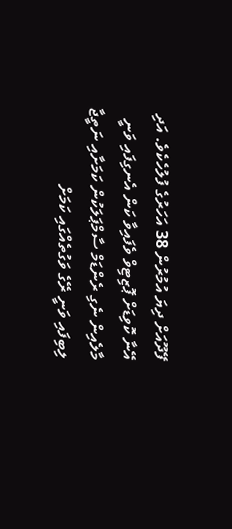ފޭދޫއަށް ދިޔަ އުމުރުން 38 އަހަރުގެ ފުލުހެކެވެ. އަދި އޭނާ ކޮވިޑަށް ޕޮޒިޓިވް ވެފައިވާ ކަން އެނގިފައި ވަނީ މާލެއިން ނެގި ރެންޑަމް ސާމްޕަލަކުން ކަމަށާއި ނަތީޖާ ލިބިފައި ވަނީ ރޭގެ ވަގުތެއްގައި ކަމަށް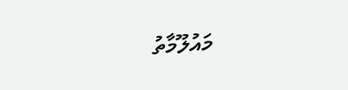މައުލޫމާތު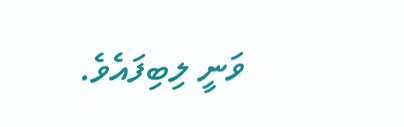ވަނީ ލިބިފައެވެ.